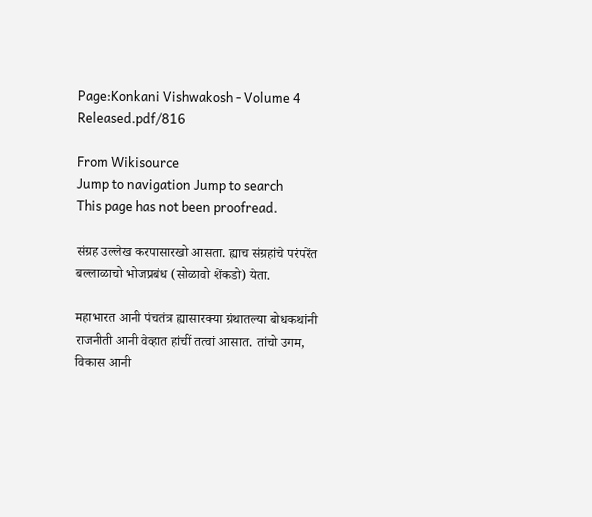Page:Konkani Vishwakosh - Volume 4 Released.pdf/816

From Wikisource
Jump to navigation Jump to search
This page has not been proofread.

संग्रह उल्लेख करपासारखो आसता. ह्याच संग्रहांचे परंपरेंत बल्लाळाचो भोजप्रबंध (सोळावो शेंकडो) येता.

महाभारत आनी पंचतंत्र ह्यासारक्या ग्रंथातल्या बोधकथांनी राजनीती आनी वेव्हात हांचीं तत्वां आसात. तांचो उगम, विकास आनी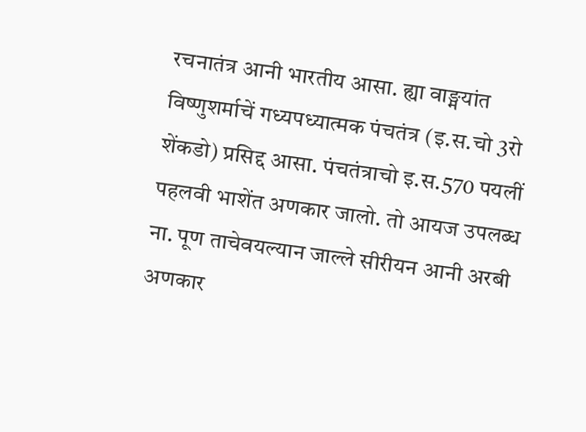रचनातंत्र आनी भारतीय आसा. ह्या वाङ्मयांत विष्णुशर्माचें गध्यपध्यात्मक पंचतंत्र (इ.स.चो 3रो शेंकडो) प्रसिद्द आसा. पंचतंत्राचो इ.स.570 पयलीं पहलवी भाशेंत अणकार जालो. तो आयज उपलब्ध ना. पूण ताचेवयल्यान जाल्ले सीरीयन आनी अरबी अणकार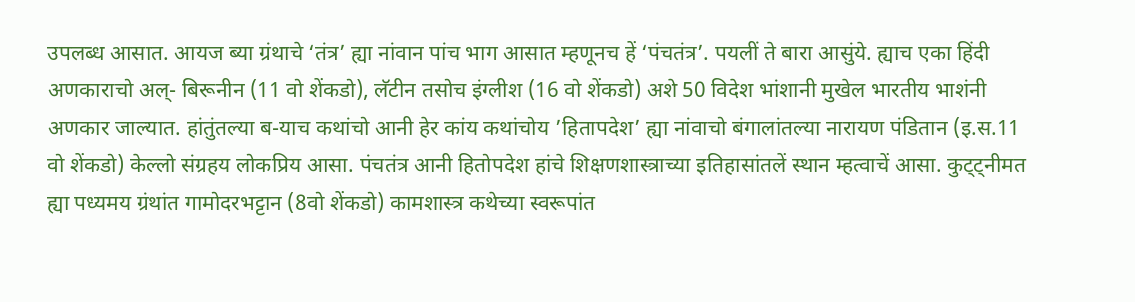उपलब्ध आसात. आयज ब्या ग्रंथाचे ‘तंत्र’ ह्या नांवान पांच भाग आसात म्हणूनच हें ‘पंचतंत्र’. पयलीं ते बारा आसुंये. ह्याच एका हिंदी अणकाराचो अल्- बिरूनीन (11 वो शेंकडो), लॅटीन तसोच इंग्लीश (16 वो शेंकडो) अशे 50 विदेश भांशानी मुखेल भारतीय भाशंनी अणकार जाल्यात. हांतुंतल्या ब-याच कथांचो आनी हेर कांय कथांचोय ’हितापदेश’ ह्या नांवाचो बंगालांतल्या नारायण पंडितान (इ.स.11 वो शेंकडो) केल्लो संग्रहय लोकप्रिय आसा. पंचतंत्र आनी हितोपदेश हांचे शिक्षणशास्त्राच्या इतिहासांतलें स्थान म्हत्वाचें आसा. कुट्ट्नीमत ह्या पध्यमय ग्रंथांत गामोदरभट्टान (8वो शेंकडो) कामशास्त्र कथेच्या स्वरूपांत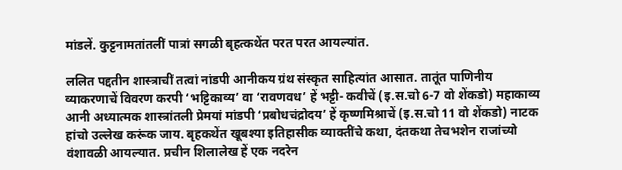मांडलें. कुट्टनामतांतलीं पात्रां सगळी बृहत्कथेंत परत परत आयल्यांत.

ललित पद्दतीन शास्त्राचीं तत्वां नांडपी आनीकय ग्रंथ संस्कृत साहित्यांत आसात. तातूंत पाणिनीय व्याकरणाचें विवरण करपी ‘भट्टिकाव्य’ वा ‘रावणवध’ हें भट्टी- कवीचें (इ.स.चो 6-7 वो शेंकडो) महाकाव्य आनी अध्यात्मक शास्त्रांतली प्रेमयां मांडपी ‘प्रबोधचंद्रोदय’ हें कृष्णमिश्राचें (इ.स.चो 11 वो शेंकडो) नाटक हांचो उल्लेख करूंक जाय. बृहकथेंत खूबश्या इतिहासीक व्याक्तींचे कथा, दंतकथा तेचभशेन राजांच्यो वंशावळी आयल्यात. प्रचीन शिलालेख हें एक नदरेन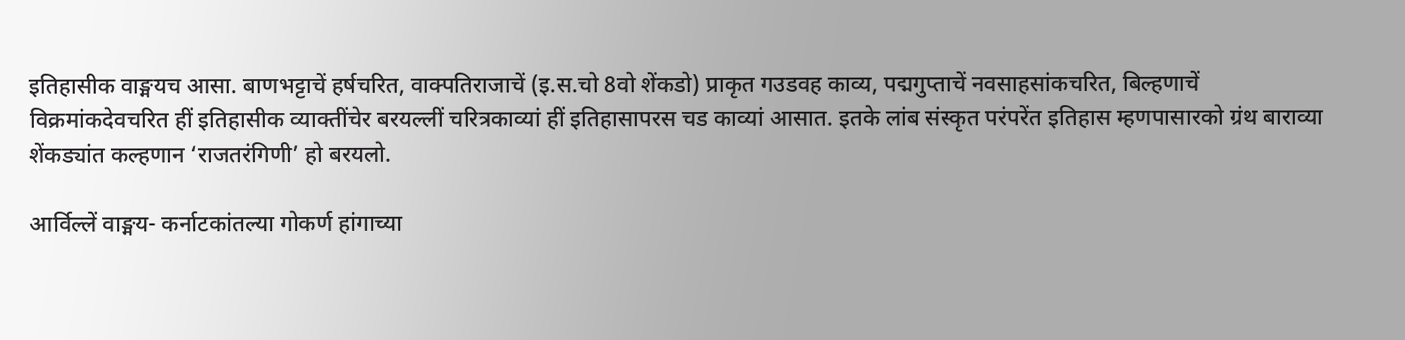इतिहासीक वाङ्मयच आसा. बाणभट्टाचें हर्षचरित, वाक्पतिराजाचें (इ.स.चो 8वो शेंकडो) प्राकृत गउडवह काव्य, पद्मगुप्ताचें नवसाहसांकचरित, बिल्हणाचें विक्रमांकदेवचरित हीं इतिहासीक व्याक्तींचेर बरयल्लीं चरित्रकाव्यां हीं इतिहासापरस चड काव्यां आसात. इतके लांब संस्कृत परंपरेंत इतिहास म्हणपासारको ग्रंथ बाराव्या शेंकड्यांत कल्हणान ‘राजतरंगिणी’ हो बरयलो.

आर्विल्लें वाङ्मय- कर्नाटकांतल्या गोकर्ण हांगाच्या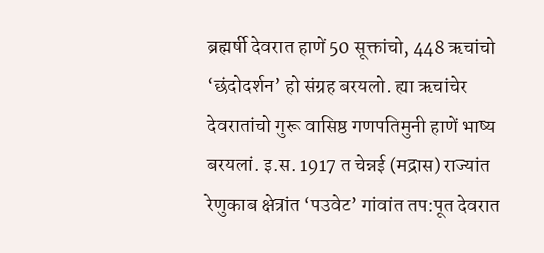ब्रह्मर्षी देवरात हाणें 50 सूक्तांचो, 448 ऋचांचो ‘छंदोदर्शन’ हो संग्रह बरयलो. ह्या ऋचांचेर देवरातांचो गुरू वासिष्ठ गणपतिमुनी हाणें भाष्य बरयलां. इ.स. 1917 त चेन्नई (मद्रास) राज्यांत रेणुकाब क्षेत्रांत ‘पउवेट’ गांवांत तप:पूत देवरात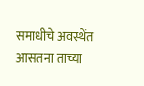समाधीचे अवस्थेंत आसतना ताच्या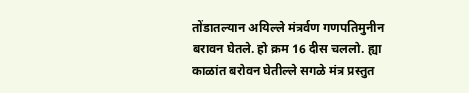तोंडातल्यान अयिल्ले मंत्रर्वण गणपतिमुनीन बरावन घेतले. हो क्रम 16 दीस चललो. ह्या काळांत बरोवन घेतील्ले सगळे मंत्र प्रस्तुत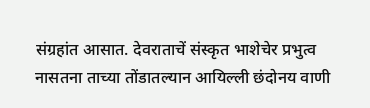संग्रहांत आसात. देवराताचें संस्कृत भाशेचेर प्रभुत्व नासतना ताच्या तोंडातल्यान आयिल्ली छंदोनय वाणी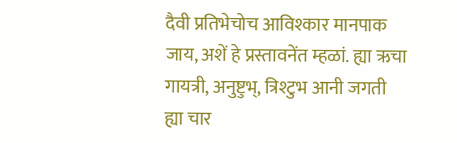दैवी प्रतिभेचोच आविश्कार मानपाक जाय, अशें हे प्रस्तावनेंत म्हळां. ह्या ऋचा गायत्री, अनुष्टुभ्, त्रिश्टुभ आनी जगती ह्या चार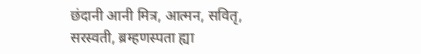छंदानी आनी मित्र, आत्मन, सवितृ, सरस्वती, ब्रम्हणस्पता ह्या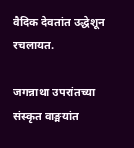वैदिक देवतांत उद्धेशून रचलायत.

जगन्नाथा उपरांतच्या संस्कृत वाङ्मयांत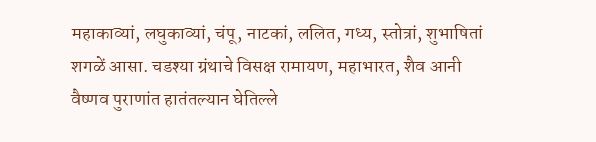महाकाव्यां, लघुकाव्यां, चंपू, नाटकां, ललित, गध्य, स्तोत्रां, शुभाषितां शगळें आसा. चडश्या ग्रंथाचे विसक्ष रामायण, महाभारत, शैव आनी वैष्णव पुराणांत हातंतल्यान घेतिल्ले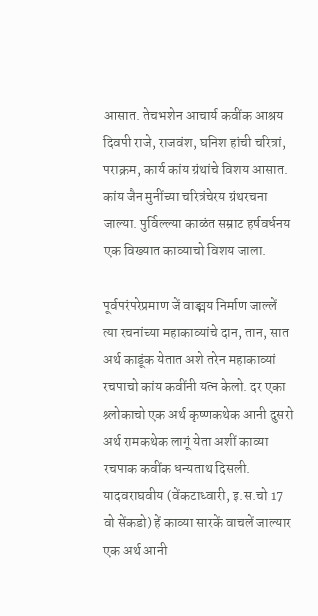आसात. तेचभशेन आचार्य कवींक आश्रय दिवपी राजे, राजवंश, घनिश हांची चरित्रां, पराक्रम, कार्य कांय ग्रंथांचे विशय आसात. कांय जैन मुनींच्या चरित्रंचेरय ग्रंथरचना जाल्या. पुर्विल्ल्या काळंत सम्राट हर्षवर्धनय एक विख्यात काव्याचो विशय जाला.

पूर्वपरंपरेप्रमाण जें वाङ्मय निर्माण जाल्लें त्या रचनांच्या महाकाव्यांचे दान, तान, सात अर्थ काडूंक येतात अशे तरेन महाकाव्यां रचपाचो कांय कवींनी यत्न केलो. दर एका श्र्लोकाचो एक अर्थ कृष्णकथेक आनी दुसरो अर्थ रामकथेक लागूं येता अशीं काव्या रचपाक कवींक धन्यताथ दिसली. यादवराघवीय (वेंकटाध्वारी, इ.स.चो 17 वो सेंकडो) हें काव्या सारकें वाचलें जाल्यार एक अर्थ आनी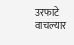उरफाटे वाचल्यार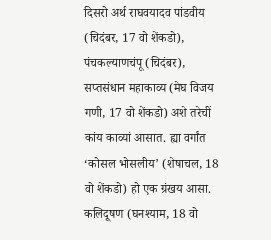दिसरो अर्थ राघवयादव पांडवीय (चिदंबर, 17 वो शेंकडो), पंचकल्याणचंपू (चिदंबर), सप्तसंधान महाकाव्य (मेघ विजय गणी, 17 वो शेंकडो) अशे तरेचीं कांय काव्यां आसात. ह्या वर्गांत ‘कोसल भोसलीय’ (शेषाचल, 18 वो शेंकडो) हो एक ग्रंखय आसा. कलिदूषण (घनश्याम, 18 वो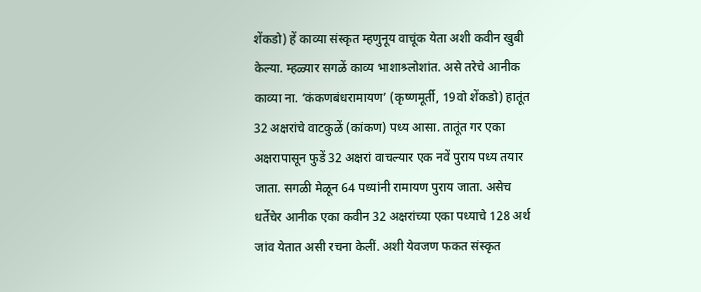शेंकडो) हें काव्या संस्कृत म्हणुनूय वाचूंक येता अशी कवीन खुबी केल्या. म्हळ्यार सगळें काव्य भाशाश्र्लोशांत. असे तरेचे आनीक काव्या ना. ‘कंकणबंधरामायण’ (कृष्णमूर्ती, 19वो शेंकडो) हातूंत 32 अक्षरांचे वाटकुळें (कांकण) पध्य आसा. तातूंत गर एका अक्षरापासून फुडें 32 अक्षरां वाचल्यार एक नवें पुराय पध्य तयार जाता. सगळी मेळून 64 पध्यांनी रामायण पुराय जाता. असेच धर्तेचेर आनीक एका कवीन 32 अक्षरांच्या एका पध्याचे 128 अर्थ जांव येतात असी रचना केलीं. अशी येवजण फकत संस्कृत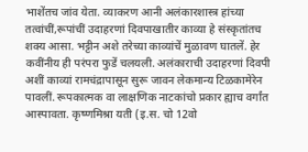भाशेंतच जांव येता. व्याकरण आनी अलंकारशास्त्र हांच्या तत्वांचीं,रूपांचीं उदाहरणां दिवपाखातीर काव्या हे संस्कृतांतच शक्य आसा. भट्टीन अशे तरेच्या काव्यांचें मुळावण घातलें. हेर कवींनीय ही परंपरा फुडें चलयली. अलंकाराची उदाहरणां दिवपी अशीं काव्यां रामचंद्रापासून सुरू जावन लेकमान्य टिळकामेरेन पावलीं. रूपकात्मक वा लाक्षणिक नाटकांचो प्रकार ह्याच वर्गांत आस्पावता. कृष्णमिश्रा यती (इ.स. चो 12वो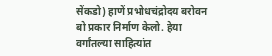सेंकडो) हाणें प्रभोधचंद्रोदय बरोवन बो प्रकार निर्माण केलो. हेया वर्गांतल्या साहित्यांत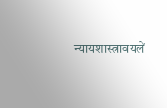न्यायशास्त्रावयलें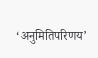‘अनुमितिपरिणय’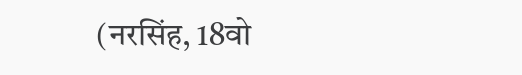(नरसिंह, 18वो